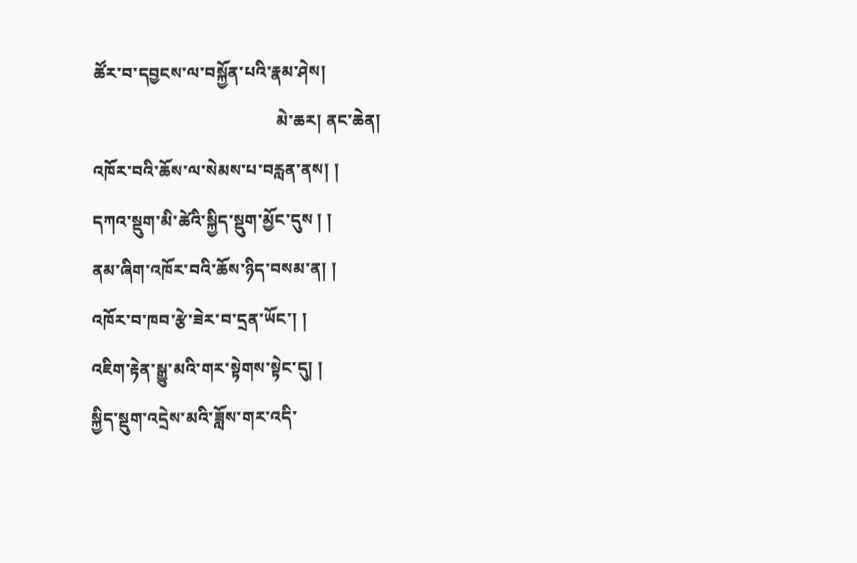ཚོར་བ་དབྱངས་ལ་བསྐྱོན་པའི་རྣམ་ཤེས།
                                            མེ་ཆར། ནང་ཆེན།
འཁོར་བའི་ཆོས་ལ་སེམས་པ་བརླན་ནས། །
དཀའ་སྡུག་མི་ཚེའི་སྐྱིད་སྡུག་མྱོང་དུས ། །
ནམ་ཞིག་འཁོར་བའི་ཆོས་ཉིད་བསམ་ན། །
འཁོར་བ་ཁབ་རྩེ་ཟེར་བ་དྲན་ཡོང་། །
འཇིག་རྟེན་སྒྱུ་མའི་གར་སྟེགས་སྟེང་དུ། །
སྐྱིད་སྡུག་འདྲེས་མའི་ཟློས་གར་འདི་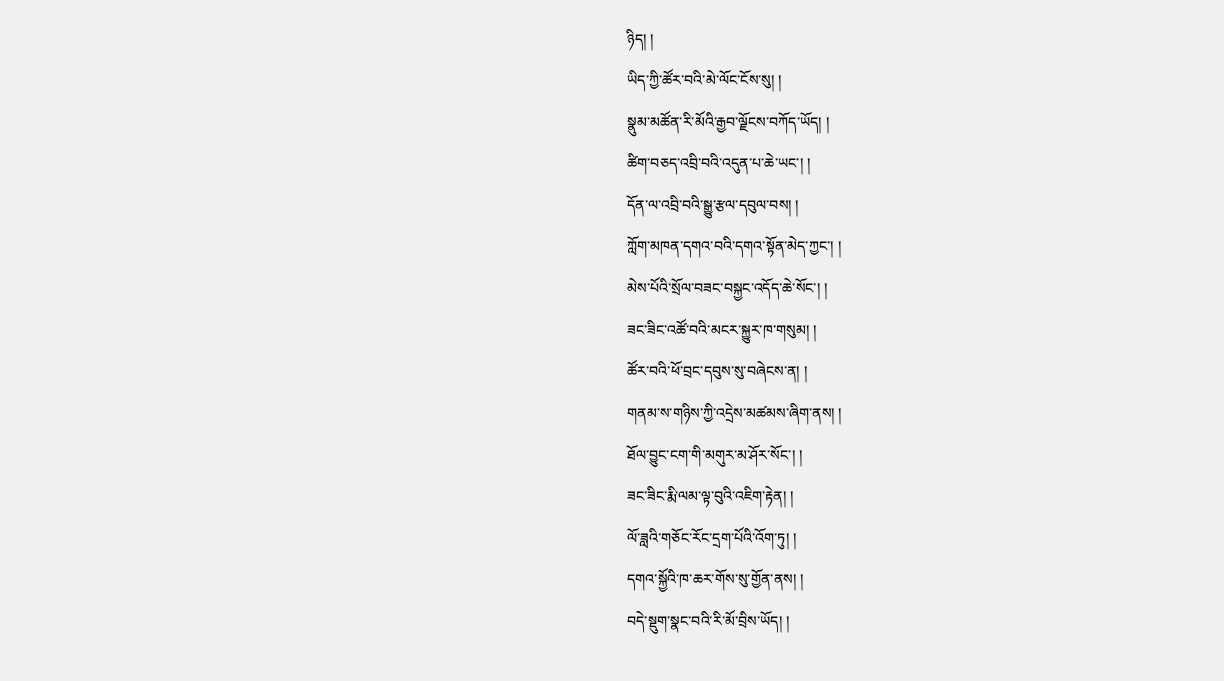ཉིད། །
ཡིད་ཀྱི་ཚོར་བའི་མེ་ལོང་ངོས་སུ། །
སྣུམ་མཚོན་རི་མོའི་རྒྱབ་ལྗོངས་བཀོད་ཡོད། །
ཚིག་བཅད་འབྲི་བའི་འདུན་པ་ཆེ་ཡང་། །
དོན་ལ་འབྲི་བའི་སྒྱུ་རྩལ་དབུལ་བས། །
ཀློག་མཁན་དགའ་བའི་དགའ་སྟོན་མེད་ཀྱང་། །
མེས་པོའི་སྲོལ་བཟང་བསྐྱང་འདོད་ཆེ་སོང་། །
ཟང་ཟིང་འཚོ་བའི་མངར་སྐྱུར་ཁ་གསུམ། །
ཚོར་བའི་ཕོ་བྲང་དབུས་སུ་བཞེངས་ན། །
གནམ་ས་གཉིས་ཀྱི་འདྲེས་མཚམས་ཞིག་ནས། །
ཐོལ་བྱུང་ངག་གི་མགུར་མ་ཤོར་སོང་། །
ཟང་ཟིང་རྨི་ལམ་ལྟ་བུའི་འཇིག་རྟེན། །
ལོ་ཟླའི་གཅོང་རོང་དྲག་པོའི་འོག་ཏུ། །
དགའ་སྐྱོའི་ཁ་ཆར་གོས་སུ་གྱོན་ནས། །
བདེ་སྡུག་སྣང་བའི་རི་མོ་བྲིས་ཡོད། །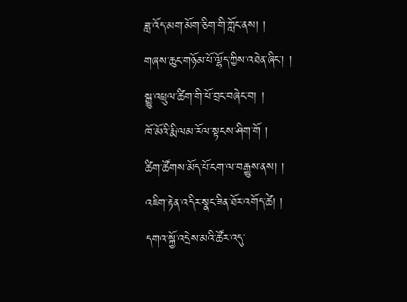ཟླ་འོད་མག་མོག་ཅིག་གི་ཀློང་ནས། །
གཞས་ཆུང་གཉོམ་པོ་ལྷོད་ཀྱིས་འཐེན་ཞིང་། །
སྒྱུ་འཕྲུལ་ཚིག་གི་ཕོ་བྲང་བཞེང་བ། །
ཁོ་མོའི་རྨི་ལམ་རོལ་སྟངས་ཤིག་གོ །
ཚིག་ཚོགས་མོད་པོ་ངག་ལ་བརྒྱུས་ནས། །
འཇིག་རྟེན་འདིར་སྣང་ཟིན་ཐོར་འགོད་ཚེ། །
དགའ་སྐྱོ་འདྲེས་མའི་ཚོར་འདུ་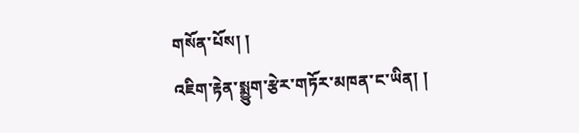གསོན་པོས། །
འཇིག་རྟེན་སྨྱུག་རྩེར་གཏོར་མཁན་ང་ཡིན། །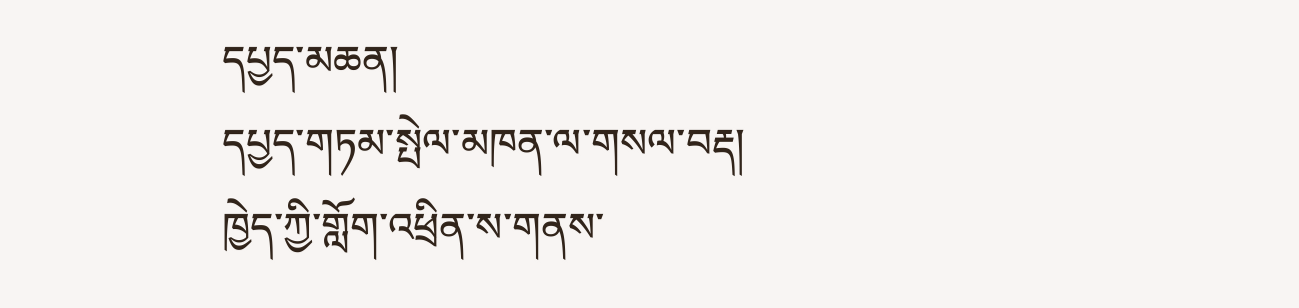དཔྱད་མཆན།
དཔྱད་གཏམ་སྤེལ་མཁན་ལ་གསལ་བརྡ།
ཁྱེད་ཀྱི་གློག་འཕྲིན་ས་གནས་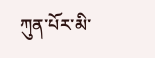ཀུན་པོར་མི་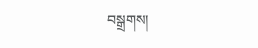བསྒྲགས།